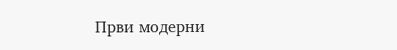Први модерни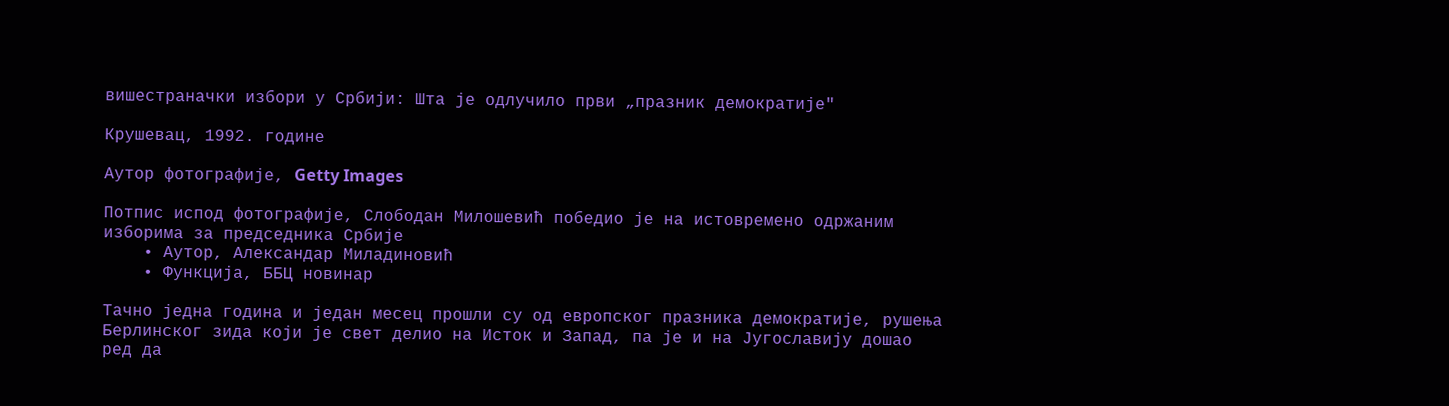вишестраначки избори у Србији: Шта је одлучило први „празник демократије"

Крушевац, 1992. године

Аутор фотографије, Getty Images

Потпис испод фотографије, Слободан Милошевић победио је на истовремено одржаним изборима за председника Србије
    • Аутор, Александар Миладиновић
    • Функција, ББЦ новинар

Тачно једна година и један месец прошли су од европског празника демократије, рушења Берлинског зида који је свет делио на Исток и Запад, па је и на Југославију дошао ред да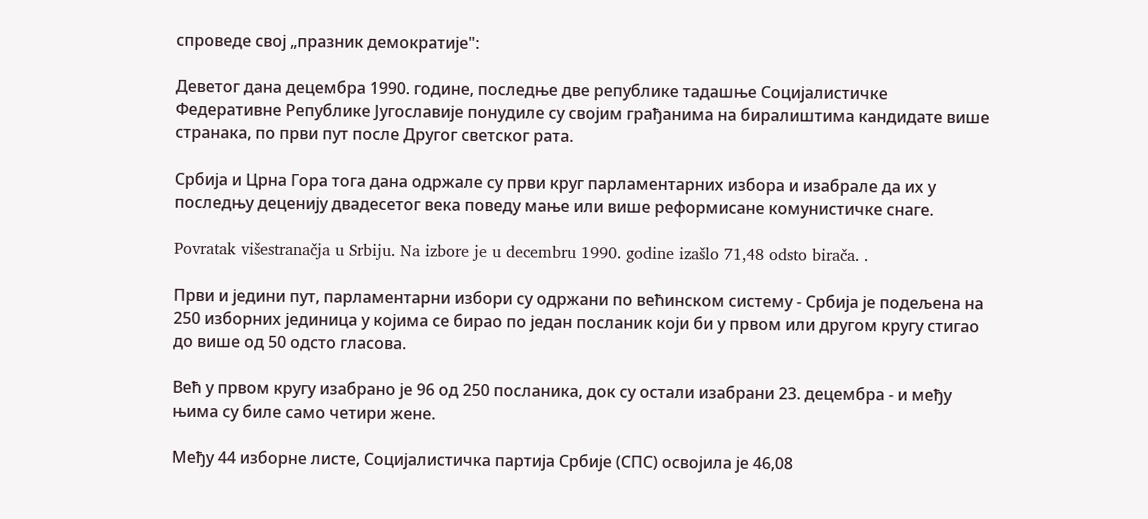спроведе свој „празник демократије":

Деветог дана децембра 1990. године, последње две републике тадашње Социјалистичке Федеративне Републике Југославије понудиле су својим грађанима на биралиштима кандидате више странака, по први пут после Другог светског рата.

Србија и Црна Гора тога дана одржале су први круг парламентарних избора и изабрале да их у последњу деценију двадесетог века поведу мање или више реформисане комунистичке снаге.

Povratak višestranačja u Srbiju. Na izbore je u decembru 1990. godine izašlo 71,48 odsto birača. .

Први и једини пут, парламентарни избори су одржани по већинском систему - Србија је подељена на 250 изборних јединица у којима се бирао по један посланик који би у првом или другом кругу стигао до више од 50 одсто гласова.

Већ у првом кругу изабрано је 96 од 250 посланика, док су остали изабрани 23. децембра - и међу њима су биле само четири жене.

Међу 44 изборне листе, Социјалистичка партија Србије (СПС) освојила је 46,08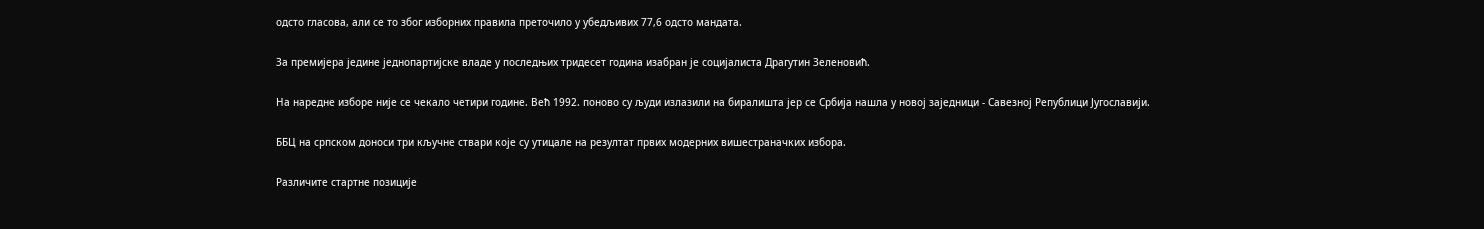одсто гласова, али се то због изборних правила преточило у убедљивих 77,6 одсто мандата.

За премијера једине једнопартијске владе у последњих тридесет година изабран је социјалиста Драгутин Зеленовић.

На наредне изборе није се чекало четири године. Већ 1992. поново су људи излазили на биралишта јер се Србија нашла у новој заједници - Савезној Републици Југославији.

ББЦ на српском доноси три кључне ствари које су утицале на резултат првих модерних вишестраначких избора.

Различите стартне позиције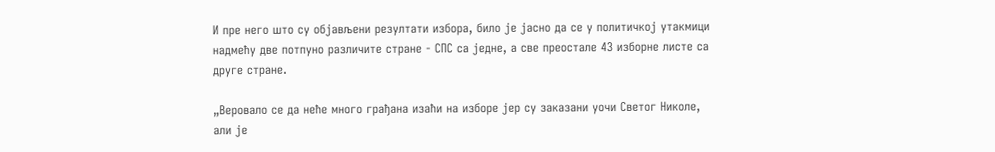И пре него што су објављени резултати избора, било је јасно да се у политичкој утакмици надмећу две потпуно различите стране - СПС са једне, а све преостале 43 изборне листе са друге стране.

„Веровало се да неће много грађана изаћи на изборе јер су заказани уочи Светог Николе, али је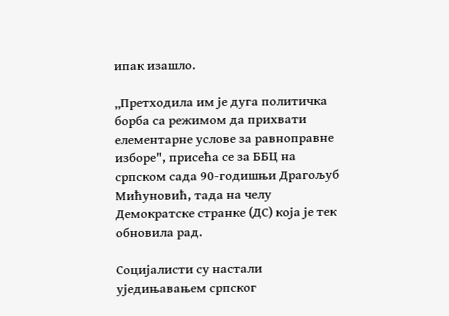ипак изашло.

„Претходила им је дуга политичка борба са режимом да прихвати елементарне услове за равноправне изборе", присећа се за ББЦ на српском сада 90-годишњи Драгољуб Мићуновић, тада на челу Демократске странке (ДС) која је тек обновила рад.

Социјалисти су настали уједињавањем српског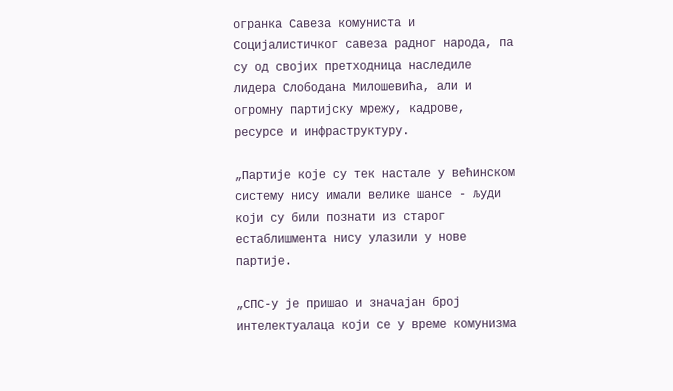огранка Савеза комуниста и Социјалистичког савеза радног народа, па су од својих претходница наследиле лидера Слободана Милошевића, али и огромну партијску мрежу, кадрове, ресурсе и инфраструктуру.

„Партије које су тек настале у већинском систему нису имали велике шансе - људи који су били познати из старог естаблишмента нису улазили у нове партије.

„СПС-у је пришао и значајан број интелектуалаца који се у време комунизма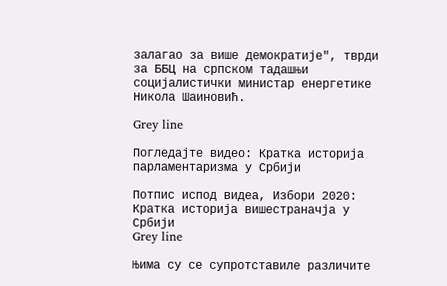залагао за више демократије", тврди за ББЦ на српском тадашњи социјалистички министар енергетике Никола Шаиновић.

Grey line

Погледајте видео: Кратка историја парламентаризма у Србији

Потпис испод видеа, Избори 2020: Кратка историја вишестраначја у Србији
Grey line

Њима су се супротставиле различите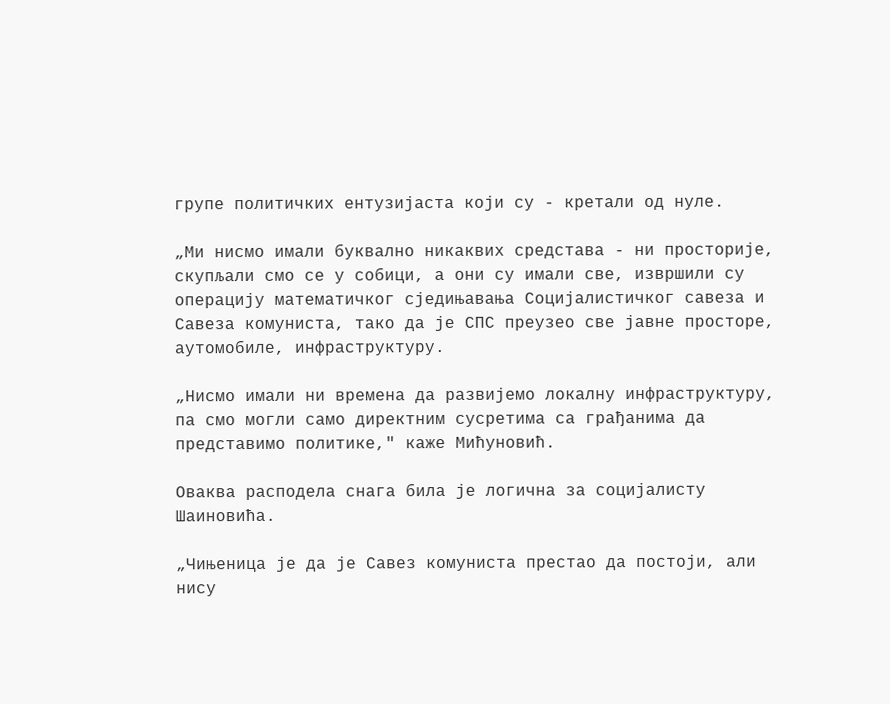групе политичких ентузијаста који су - кретали од нуле.

„Ми нисмо имали буквално никаквих средстава - ни просторије, скупљали смо се у собици, а они су имали све, извршили су операцију математичког сједињавања Социјалистичког савеза и Савеза комуниста, тако да је СПС преузео све јавне просторе, аутомобиле, инфраструктуру.

„Нисмо имали ни времена да развијемо локалну инфраструктуру, па смо могли само директним сусретима са грађанима да представимо политике," каже Мићуновић.

Оваква расподела снага била је логична за социјалисту Шаиновића.

„Чињеница је да је Савез комуниста престао да постоји, али нису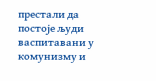престали да постоје људи васпитавани у комунизму и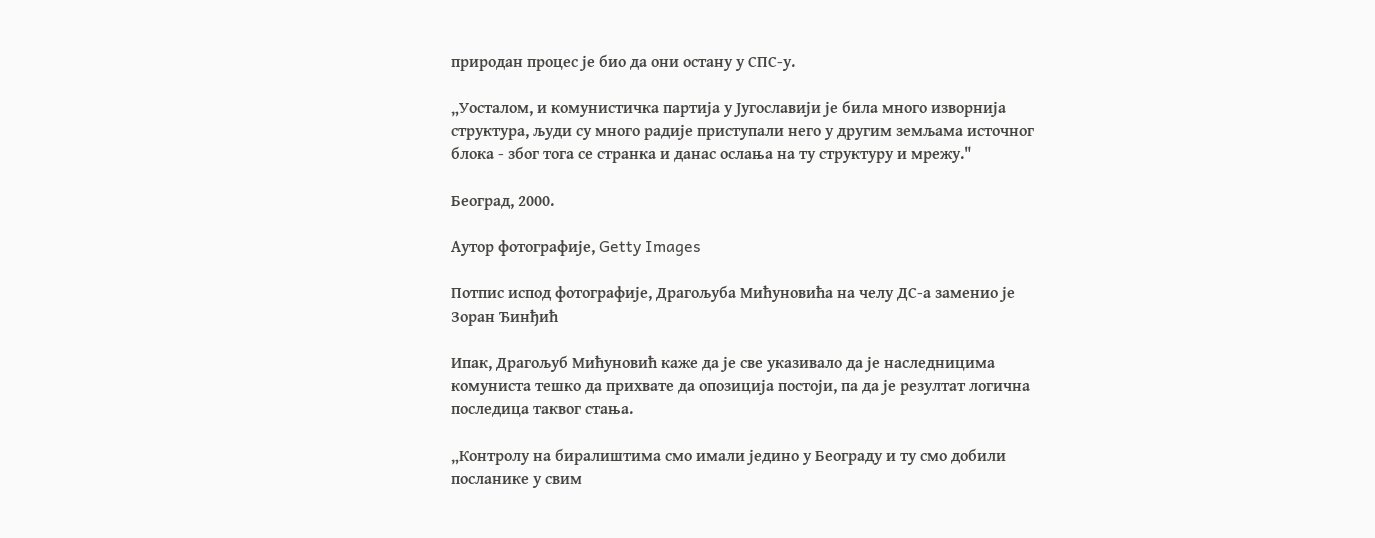природан процес је био да они остану у СПС-у.

„Уосталом, и комунистичка партија у Југославији је била много изворнија структура, људи су много радије приступали него у другим земљама источног блока - због тога се странка и данас ослања на ту структуру и мрежу."

Београд, 2000.

Аутор фотографије, Getty Images

Потпис испод фотографије, Драгољуба Мићуновића на челу ДС-а заменио је Зоран Ђинђић

Ипак, Драгољуб Мићуновић каже да је све указивало да је наследницима комуниста тешко да прихвате да опозиција постоји, па да је резултат логична последица таквог стања.

„Контролу на биралиштима смо имали једино у Београду и ту смо добили посланике у свим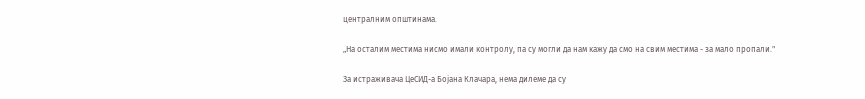централним општинама.

„На осталим местима нисмо имали контролу, па су могли да нам кажу да смо на свим местима - за мало пропали."

За истраживача ЦеСИД-а Бојана Клачара, нема дилеме да су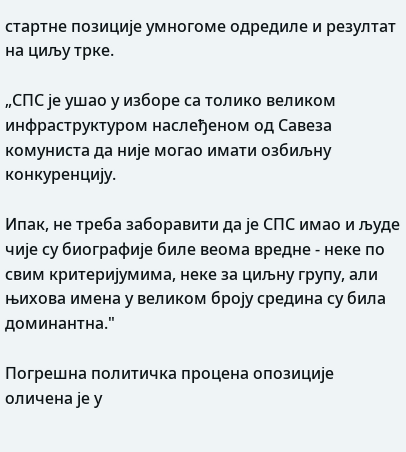стартне позиције умногоме одредиле и резултат на циљу трке.

„СПС је ушао у изборе са толико великом инфраструктуром наслеђеном од Савеза комуниста да није могао имати озбиљну конкуренцију.

Ипак, не треба заборавити да је СПС имао и људе чије су биографије биле веома вредне - неке по свим критеријумима, неке за циљну групу, али њихова имена у великом броју средина су била доминантна."

Погрешна политичка процена опозиције оличена је у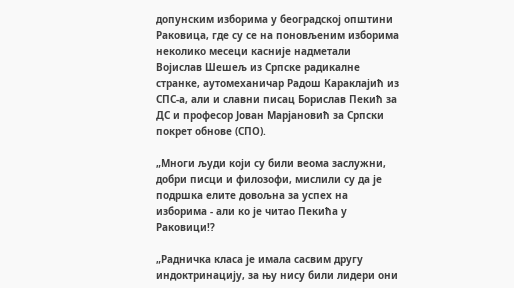допунским изборима у београдској општини Раковица, где су се на поновљеним изборима неколико месеци касније надметали Војислав Шешељ из Српске радикалне странке, аутомеханичар Радош Караклајић из СПС-а, али и славни писац Борислав Пекић за ДС и професор Јован Марјановић за Српски покрет обнове (СПО).

„Многи људи који су били веома заслужни, добри писци и филозофи, мислили су да је подршка елите довољна за успех на изборима - али ко је читао Пекића у Раковици!?

„Радничка класа је имала сасвим другу индоктринацију, за њу нису били лидери они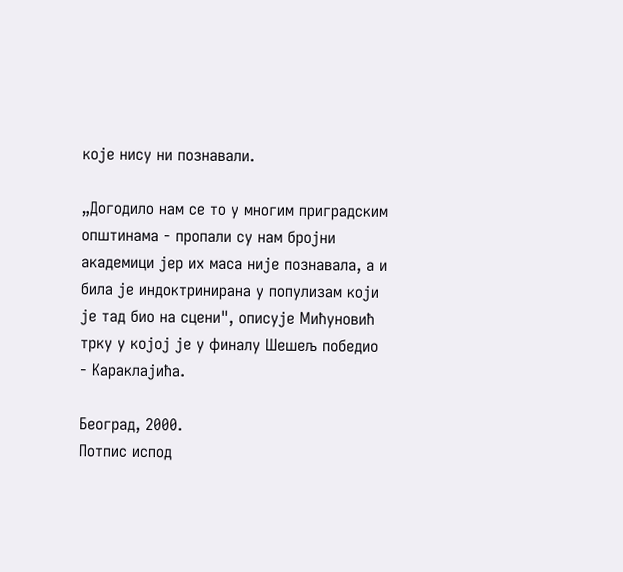које нису ни познавали.

„Догодило нам се то у многим приградским општинама - пропали су нам бројни академици јер их маса није познавала, а и била је индоктринирана у популизам који је тад био на сцени", описује Мићуновић трку у којој је у финалу Шешељ победио - Караклајића.

Београд, 2000.
Потпис испод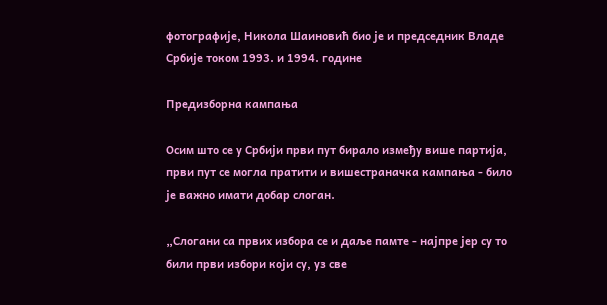фотографије, Никола Шаиновић био је и председник Владе Србије током 1993. и 1994. године

Предизборна кампања

Осим што се у Србији први пут бирало између више партија, први пут се могла пратити и вишестраначка кампања - било је важно имати добар слоган.

„Слогани са првих избора се и даље памте - најпре јер су то били први избори који су, уз све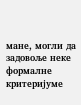мане, могли да задовоље неке формалне критеријуме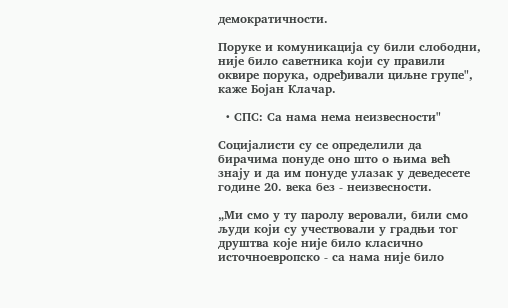демократичности.

Поруке и комуникација су били слободни, није било саветника који су правили оквире порука, одређивали циљне групе", каже Бојан Клачар.

  • СПС: Са нама нема неизвесности"

Социјалисти су се определили да бирачима понуде оно што о њима већ знају и да им понуде улазак у деведесете године 20. века без - неизвесности.

„Ми смо у ту паролу веровали, били смо људи који су учествовали у градњи тог друштва које није било класично источноевропско - са нама није било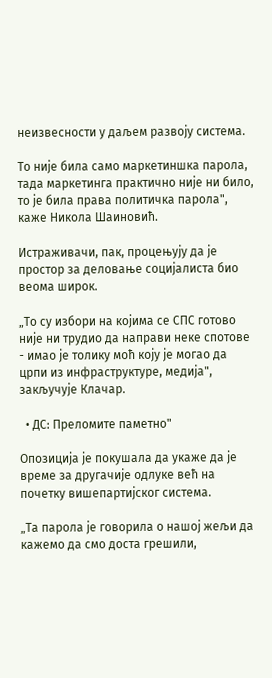неизвесности у даљем развоју система.

То није била само маркетиншка парола, тада маркетинга практично није ни било, то је била права политичка парола", каже Никола Шаиновић.

Истраживачи, пак, процењују да је простор за деловање социјалиста био веома широк.

„То су избори на којима се СПС готово није ни трудио да направи неке спотове - имао је толику моћ коју је могао да црпи из инфраструктуре, медија", закључује Клачар.

  • ДС: Преломите паметно"

Опозиција је покушала да укаже да је време за другачије одлуке већ на почетку вишепартијског система.

„Та парола је говорила о нашој жељи да кажемо да смо доста грешили,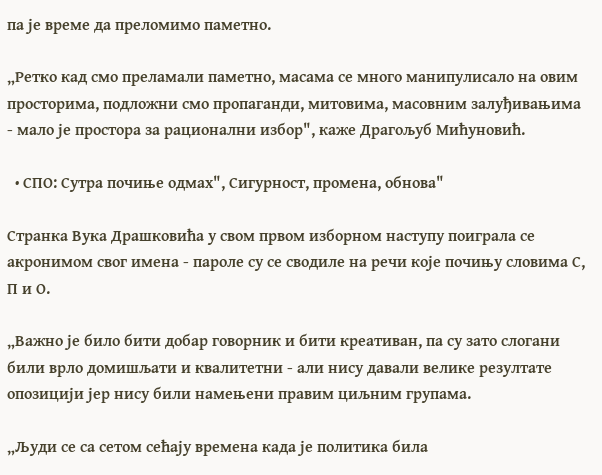па је време да преломимо паметно.

„Ретко кад смо преламали паметно, масама се много манипулисало на овим просторима, подложни смо пропаганди, митовима, масовним залуђивањима - мало је простора за рационални избор", каже Драгољуб Мићуновић.

  • СПО: Сутра почиње одмах", Сигурност, промена, обнова"

Странка Вука Драшковића у свом првом изборном наступу поиграла се акронимом свог имена - пароле су се сводиле на речи које почињу словима С, П и О.

„Важно је било бити добар говорник и бити креативан, па су зато слогани били врло домишљати и квалитетни - али нису давали велике резултате опозицији јер нису били намењени правим циљним групама.

„Људи се са сетом сећају времена када је политика била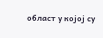област у којој су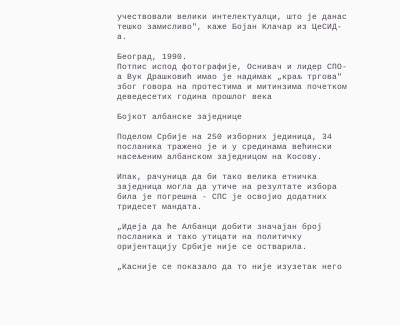учествовали велики интелектуалци, што је данас тешко замисливо", каже Бојан Клачар из ЦеСИД-а.

Београд, 1990.
Потпис испод фотографије, Оснивач и лидер СПО-а Вук Драшковић имао је надимак „краљ тргова" због говора на протестима и митинзима почетком деведесетих година прошлог века

Бојкот албанске заједнице

Поделом Србије на 250 изборних јединица, 34 посланика тражено је и у срединама већински насељеним албанском заједницом на Косову.

Ипак, рачуница да би тако велика етничка заједница могла да утиче на резултате избора била је погрешна - СПС је освојио додатних тридесет мандата.

„Идеја да ће Албанци добити значајан број посланика и тако утицати на политичку оријентацију Србије није се остварила.

„Касније се показало да то није изузетак него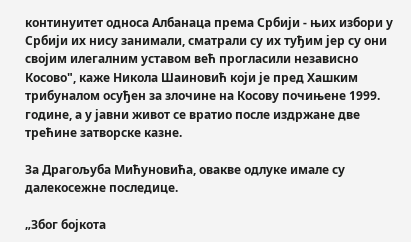континуитет односа Албанаца према Србији - њих избори у Србији их нису занимали, сматрали су их туђим јер су они својим илегалним уставом већ прогласили независно Косово", каже Никола Шаиновић који је пред Хашким трибуналом осуђен за злочине на Косову почињене 1999. године, а у јавни живот се вратио после издржане две трећине затворске казне.

За Драгољуба Мићуновића, овакве одлуке имале су далекосежне последице.

„Због бојкота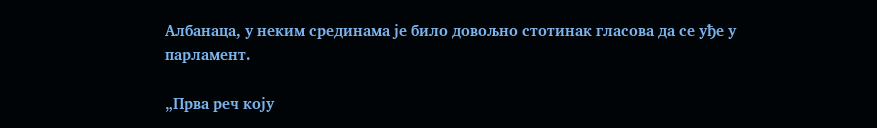Албанаца, у неким срединама је било довољно стотинак гласова да се уђе у парламент.

„Прва реч коју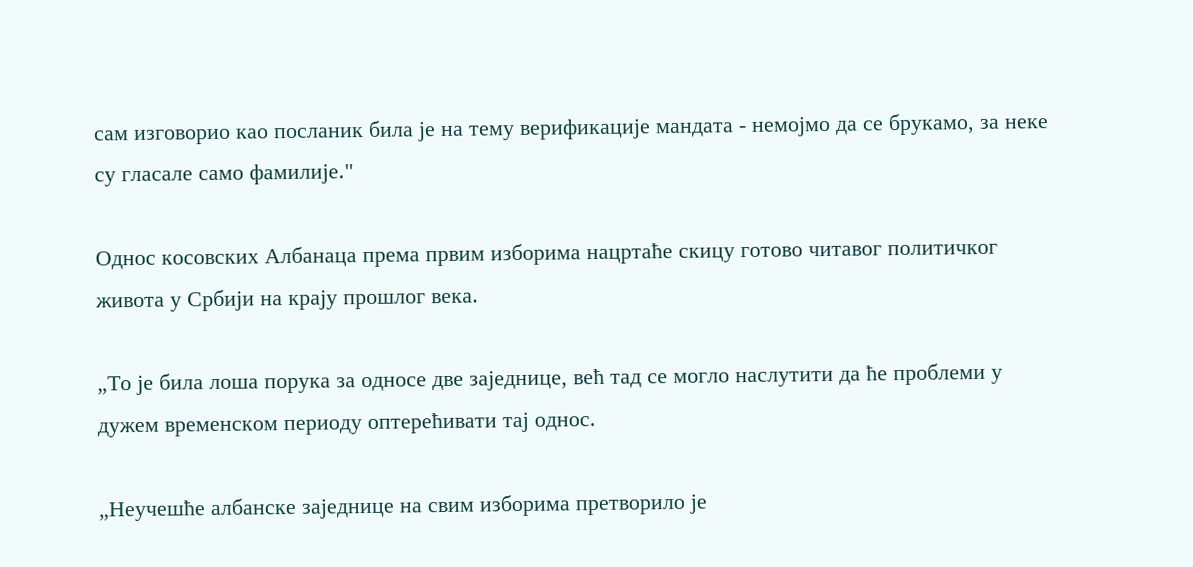сам изговорио као посланик била је на тему верификације мандата - немојмо да се брукамо, за неке су гласале само фамилије."

Однос косовских Албанаца према првим изборима нацртаће скицу готово читавог политичког живота у Србији на крају прошлог века.

„То је била лоша порука за односе две заједнице, већ тад се могло наслутити да ће проблеми у дужем временском периоду оптерећивати тај однос.

„Неучешће албанске заједнице на свим изборима претворило је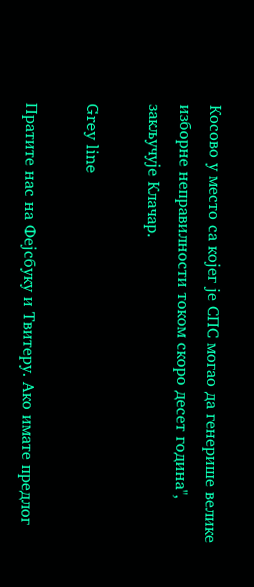Косово у место са којег је СПС могао да генерише велике изборне неправилности током скоро десет година", закључује Клачар.

Grey line

Пратите нас на Фејсбуку и Твитеру. Ако имате предлог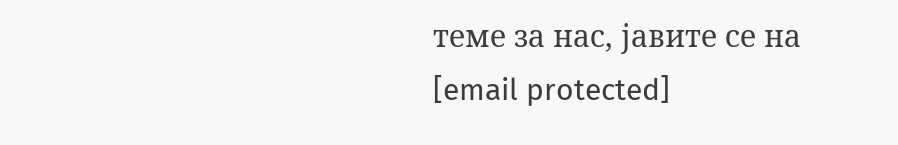теме за нас, јавите се на [email protected]